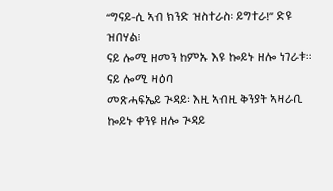“ግናይ-ሲ ኣብ ክንድ ዝስተራስ፡ ይግተራ!” ድዩ ዝበሃል፧
ናይ ሎሚ ዘመን ከምኡ እዩ ኰይኑ ዘሎ ነገራቱ። ናይ ሎሚ ዛዕባ
መጽሓፍኤይ ጒዳይ፡ እዚ ኣብዚ ቅንያት ኣዛራቢ ኰይኑ ቀንዩ ዘሎ ጒዳይ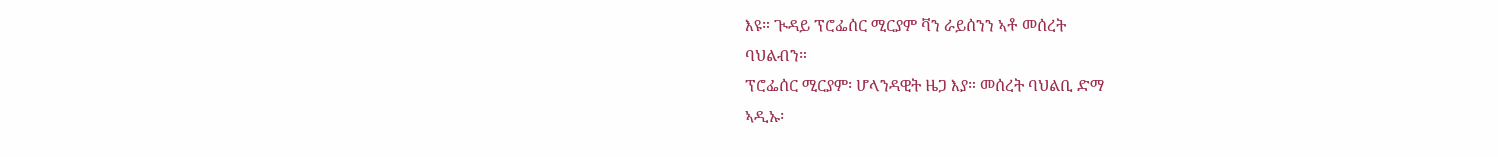እዩ። ጒዳይ ፕሮፌሰር ሚርያም ቫን ራይሰንን ኣቶ መሰረት
ባህልብን።
ፕሮፌሰር ሚርያም፡ ሆላንዳዊት ዜጋ እያ። መሰረት ባህልቢ ድማ
ኣዲኡ፡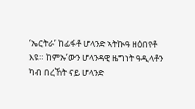‘ኤርትራ’ ከፊፋቶ ሆላንድ ኣትኲዓ ዘዕበየቶ እዩ። ከምኡ’ውን ሆላንዳዊ ዜግነት ዓዲላቶን ካብ በረኸት ናይ ሆላንድ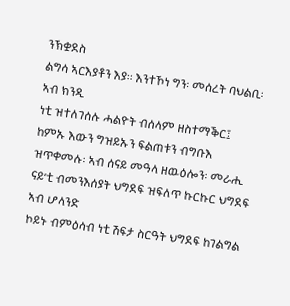ንኽቋደስ
ልግሳ ኣርእያቶን እያ። እንተኾነ ግን፡ መሰረት ባህልቢ፡ ኣብ ክንዲ
ነቲ ዝተለገሰሉ ሓልዮት ብሰላም ዘስተማቕር፤ ከምኡ እውን ግዝይኡን ፍልጠቱን ብግቡእ ዝጥቀመሉ፡ ኣብ ሰናይ መዓላ ዘዉዕሎን፡ መራሒ
ናይ’ቲ ብመንእሰያት ህግደፍ ዝፍለጥ ኩርኩር ህግደፍ ኣብ ሆላንድ
ኮይኑ ብምዕሳብ ነቲ ሽፍታ ስርዓት ህግደፍ ከገልግል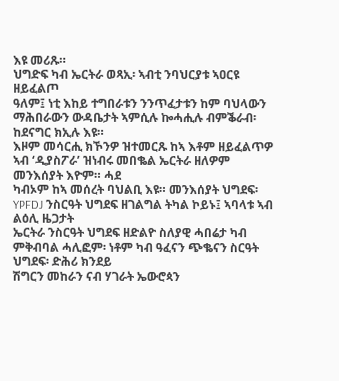እዩ መሪጹ።
ህግድፍ ካብ ኤርትራ ወጻኢ፡ ኣብቲ ንባህርያቱ ኣዐርዩ ዘይፈልጦ
ዓለም፤ ነቲ እከይ ተግበራቱን ንንጥፈታቱን ከም ባህላውን ማሕበራውን ውዳቤታት ኣምሲሉ ኰሓሒሉ ብምቕራብ፡ ከደናግር ክኢሉ እዩ።
እዞም መሳርሒ ክኾንዎ ዝተመርጹ ከኣ እቶም ዘይፈልጥዎ ኣብ ‘ዲያስፖራ’ ዝነብሩ መበቈል ኤርትራ ዘለዎም መንእሰያት እዮም። ሓደ
ካብኦም ከኣ መሰረት ባህልቢ እዩ። መንእሰያት ህግደፍ፡ YPFDJ ንስርዓት ህግደፍ ዘገልግል ትካል ኮይኑ፤ ኣባላቱ ኣብ ልዕሊ ዜጋታት
ኤርትራ ንስርዓት ህግደፍ ዘድልዮ ስለያዊ ሓበሬታ ካብ ምቅብባል ሓሊፎም፡ ነቶም ካብ ዓፈናን ጭቈናን ስርዓት ህግደፍ፡ ድሕሪ ክንደይ
ሽግርን መከራን ናብ ሃገራት ኤውሮጳን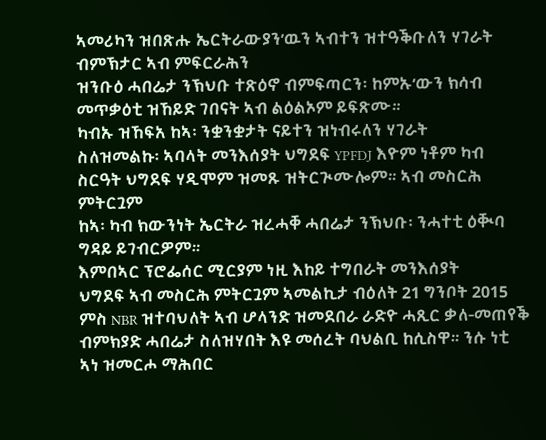ኣመሪካን ዝበጽሑ ኤርትራውያን’ዉን ኣብተን ዝተዓቕቡለን ሃገራት ብምኽታር ኣብ ምፍርራሕን
ዝንቡዕ ሓበሬታ ንኽህቡ ተጽዕኖ ብምፍጣርን፡ ከምኡ’ውን ክሳብ መጥቃዕቲ ዝኸይድ ገበናት ኣብ ልዕልኦም ይፍጽሙ።
ካብኡ ዝኸፍአ ከኣ፡ ንቋንቋታት ናይተን ዝነብሩለን ሃገራት
ስለዝመልኩ፡ ኣባላት መንእሰያት ህግደፍ YPFDJ እዮም ነቶም ካብ ስርዓት ህግደፍ ሃዲሞም ዝመጹ ዝትርጒሙሎም። ኣብ መስርሕ ምትርጓም
ከኣ፡ ካብ ክውንነት ኤርትራ ዝረሓቐ ሓበሬታ ንኽህቡ፡ ንሓተቲ ዕቚባ ግዳይ ይገብርዎም።
እምበኣር ፕሮፌሰር ሚርያም ነዚ እከይ ተግበራት መንእሰያት
ህግደፍ ኣብ መስርሕ ምትርጓም ኣመልኪታ ብዕለት 21 ግንቦት 2015 ምስ NBR ዝተባህለት ኣብ ሆላንድ ዝመደበራ ራድዮ ሓጺር ቃለ-መጠየቕ
ብምክያድ ሓበሬታ ስለዝሃበት እዩ መሰረት ባህልቢ ከሲስዋ። ንሱ ነቲ ኣነ ዝመርሖ ማሕበር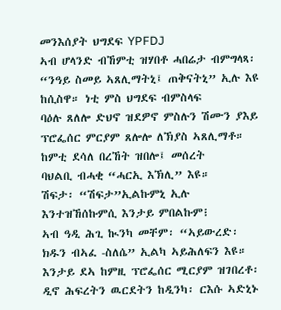መንእሰያት ህግደፍ YPFDJ
ኣብ ሆላንድ ብኸምቲ ዝሃበቶ ሓበሬታ ብምግላጻ፡ “ንዓይ ስመይ ኣጸሊማትኒ፤ ጠቅናትኒ” ኢሉ እዩ ከሲስዋ። ነቲ ምስ ህግደፍ ብምስላፍ
ባዕሉ ጸለሎ ድህኖ ዝደዎኖ ምስሉን ሽሙን ያእይ ፕሮፌሰር ምርያም ጸሎሎ ለኽያስ ኣጸሊማቶ። ከምቲ ደሳለ በረኸት ዝበሎ፤ መሰረት
ባህልቢ ብሓቂ “ሓርኢ እኽሊ” እዩ።
ሽፍታ፡ “ሽፍታ”ኢልኩምኒ ኢሉ እንተዝኸሰኩምሲ እንታይ ምበልኩም፧
ኣብ ዓዲ ሕጊ ኲንካ መቸም፡ “ኣይውረድ፡ ክዱን ብኣፈ -ስለሴ” ኢልካ ኣይሕለፍን እዩ። እንታይ ደኣ ከምዚ ፕሮፌሰር ሚርያም ዝገበረቶ፡
ዲኖ ሕፍረትን ዉርደትን ከዲንካ፡ ርእሱ ኣድኒኑ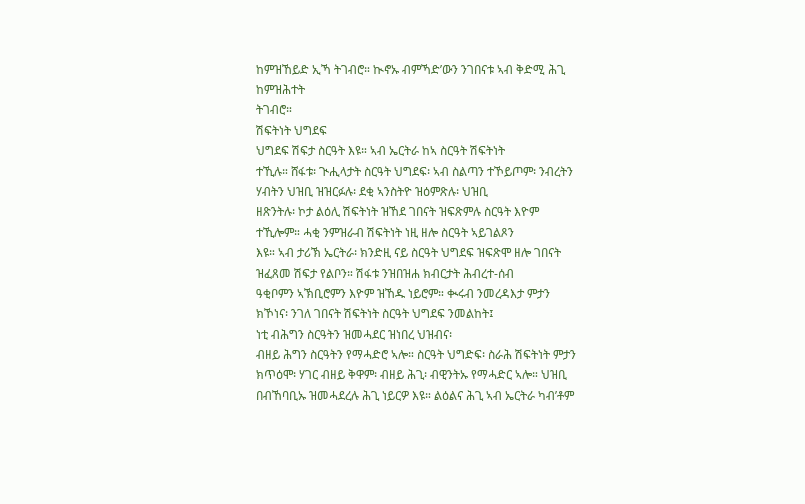ከምዝኸይድ ኢኻ ትገብሮ። ኲኖኡ ብምኻድ’ውን ንገበናቱ ኣብ ቅድሚ ሕጊ ከምዝሕተት
ትገብሮ።
ሽፍትነት ህግደፍ
ህግደፍ ሽፍታ ስርዓት እዩ። ኣብ ኤርትራ ከኣ ስርዓት ሽፍትነት
ተኺሉ። ሸፋቱ፡ ጒሒላታት ስርዓት ህግደፍ፡ ኣብ ስልጣን ተኾይጦም፡ ንብረትን ሃብትን ህዝቢ ዝዝርፉሉ፡ ደቂ ኣንስትዮ ዝዕምጽሉ፡ ህዝቢ
ዘጽንትሉ፡ ኮታ ልዕሊ ሽፍትነት ዝኸደ ገበናት ዝፍጽምሉ ስርዓት እዮም ተኺሎም። ሓቂ ንምዝራብ ሽፍትነት ነዚ ዘሎ ስርዓት ኣይገልጾን
እዩ። ኣብ ታሪኽ ኤርትራ፡ ክንድዚ ናይ ስርዓት ህግደፍ ዝፍጽሞ ዘሎ ገበናት ዝፈጸመ ሽፍታ የልቦን። ሽፋቱ ንዝበዝሐ ክብርታት ሕብረተ-ሰብ
ዓቂቦምን ኣኽቢሮምን እዮም ዝኸዱ ነይሮም። ቊሩብ ንመረዳእታ ምታን ክኾነና፡ ንገለ ገበናት ሽፍትነት ስርዓት ህግደፍ ንመልከት፤
ነቲ ብሕግን ስርዓትን ዝመሓደር ዝነበረ ህዝብና፡
ብዘይ ሕግን ስርዓትን የማሓድሮ ኣሎ። ስርዓት ህግድፍ፡ ስራሕ ሽፍትነት ምታን ክጥዕሞ፡ ሃገር ብዘይ ቅዋም፡ ብዘይ ሕጊ፡ ብዊንትኡ የማሓድር ኣሎ። ህዝቢ
በብኸባቢኡ ዝመሓደረሉ ሕጊ ነይርዎ እዩ። ልዕልና ሕጊ ኣብ ኤርትራ ካብ’ቶም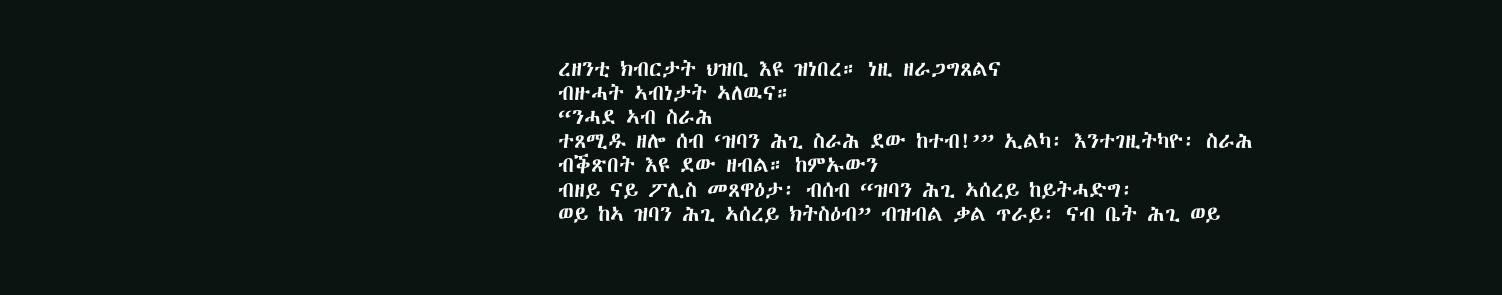ረዘንቲ ክብርታት ህዝቢ እዩ ዝነበረ። ነዚ ዘራጋግጸልና
ብዙሓት ኣብነታት ኣለዉና።
“ንሓደ ኣብ ስራሕ
ተጸሚዱ ዘሎ ሰብ ‘ዝባን ሕጊ ስራሕ ደው ከተብ!’” ኢልካ፡ እንተገዚትካዮ፡ ስራሕ ብቕጽበት እዩ ደው ዘብል። ከምኡውን
ብዘይ ናይ ፖሊስ መጸዋዕታ፡ ብሰብ “ዝባን ሕጊ ኣሰረይ ከይትሓድግ፡
ወይ ከኣ ዝባን ሕጊ ኣሰረይ ክትስዕብ” ብዝብል ቃል ጥራይ፡ ናብ ቤት ሕጊ ወይ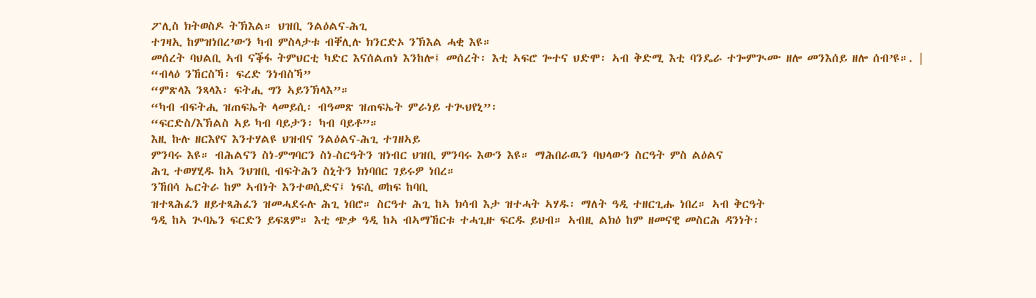ፖሊስ ክትወስዶ ትኽእል። ህዝቢ ንልዕልና-ሕጊ
ተገዛኢ ከምዝነበረ’ውን ካብ ምስላታቱ ብቐሊሉ ክንርድኦ ንኽእል ሓቂ እዩ።
መሰረት ባህልቢ ኣብ ናቕፋ ትምህርቲ ካድር እናሰልጠነ እንከሎ፤ መሰረት፡ እቲ ኣፍሮ ጐተና ህድሞ፡ ኣብ ቅድሚ እቲ ባንዴራ ተጐምጒሙ ዘሎ መንእሰይ ዘሎ ሰብ’ዩ።. |
“ብላዕ ንኸርስኻ፡ ፍረድ ንነብስኻ”
“ምጽላእ ንጻላእ፡ ፍትሒ ግን ኣይንኽላእ”።
“ካብ ብፍትሒ ዝጠፍኤት ላመይሲ፡ ብዓመጽ ዝጠፍኤት ምራነይ ተጒህየኒ”፡
“ፍርድስ/እኽልስ ኣይ ካብ ባይታን፡ ካብ ባይቶ”።
እዚ ኩሉ ዘርእየና እንተሃልዩ ህዝብና ንልዕልና-ሕጊ ተገዘኣይ
ምንባሩ እዩ። ብሕልናን ስነ-ምግባርን ስነ-ስርዓትን ዝነብር ህዝቢ ምንባሩ እውን እዩ። ማሕበራዉን ባህላውን ስርዓት ምስ ልዕልና
ሕጊ ተወሃሂዱ ከኣ ንህዝቢ ብፍትሕን ስኒትን ክነባበር ገይሩዎ ነበረ።
ንኸበሳ ኤርትራ ከም ኣብነት እንተወሲድና፤ ነፍሲ ወከፍ ከባቢ
ዝተጻሕፈን ዘይተጻሕፈን ዝመሓደሩሉ ሕጊ ነበሮ። ስርዓተ ሕጊ ከኣ ክሳብ እታ ዝተሓት ኣሃዱ፡ ማለት ዓዲ ተዘርጊሑ ነበረ። ኣብ ቅርዓት
ዓዲ ከኣ ጒባኤን ፍርድን ይፍጸም። እቲ ጭቃ ዓዲ ከኣ ብኣማኸርቱ ተሓጊዙ ፍርዱ ይህብ። ኣብዚ ልክዕ ከም ዘመናዊ መስርሕ ዳንነት፡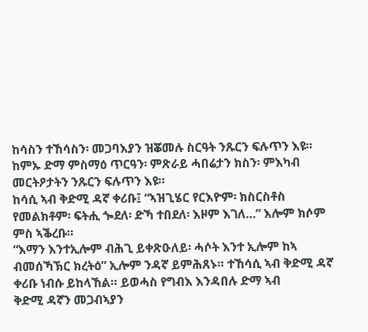ከሳስን ተኸሳስን፡ መጋባእያን ዝቖመሉ ስርዓት ንጹርን ፍሉጥን እዩ።
ከምኡ ድማ ምስማዕ ጥርዓን፡ ምጽራይ ሓበሬታን ክስን፡ ምእካብ መርትዖታትን ንጹርን ፍሉጥን እዩ።
ከሳሲ ኣብ ቅድሚ ዳኛ ቀሪቡ፤ “ኣዝጊሄር የርእዮም፡ ክስርስቶስ
የመልክቶም፡ ፍትሒ ጐደለ፡ ድኻ ተበደለ፡ እዞም እገለ…” እሎም ክሶም ምስ ኣቕረቡ።
“እማን እንተኢሎም ብሕጊ ይቀጽዑለይ፡ ሓሶት እንተ ኢሎም ከኣ
ብመሰኻኽር ክረትዕ” ኢሎም ንዳኛ ይምሕጸኑ። ተኸሳሲ ኣብ ቅድሚ ዳኛ ቀሪቡ ነብሱ ይከላኸል። ይወሓስ የግብእ እንዳበሉ ድማ ኣብ
ቅድሚ ዳኛን መጋብኣያን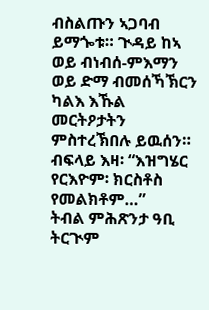ብስልጡን ኣጋባብ ይማጐቱ። ጒዳይ ከኣ ወይ ብነብሰ-ምእማን ወይ ድማ ብመሰኻኽርን ካልእ እኹል መርትዖታትን
ምስተረኽበሉ ይዉሰን።
ብፍላይ እዛ፡ “እዝግሄር የርእዮም፡ ክርስቶስ የመልክቶም…”
ትብል ምሕጽንታ ዓቢ ትርጒም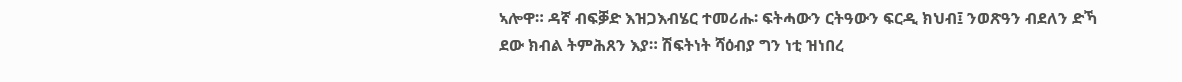ኣሎዋ። ዳኛ ብፍቓድ እዝጋእብሄር ተመሪሑ፡ ፍትሓውን ርትዓውን ፍርዲ ክህብ፤ ንወጽዓን ብደለን ድኻ
ደው ክብል ትምሕጸን እያ። ሽፍትነት ሻዕብያ ግን ነቲ ዝነበረ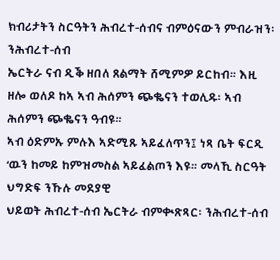ክብሪታትን ስርዓትን ሕብረተ-ሰብና ብምዕናውን ምብራዝን፡ ንሕብረተ-ሰብ
ኤርትራ ናብ ዲቕ ዘበለ ጸልማት ሸሚምዎ ይርከብ። እዚ ዘሎ ወለዶ ከኣ ኣብ ሕሰምን ጭቈናን ተወሊዱ፡ ኣብ ሕሰምን ጭቈናን ዓብዩ።
ኣብ ዕድምኡ ምሉእ ኣድሚጹ ኣይፈለጥን፤ ነጻ ቤት ፍርዲ ‘ዉን ከመይ ከምዝመስል ኣይፈልጦን እዩ። መላኺ ስርዓት ህግድፍ ንኹሉ መደያዊ
ህይወት ሕብረተ-ሰብ ኤርትራ ብምቊጽጻር፡ ንሕብረተ-ሰብ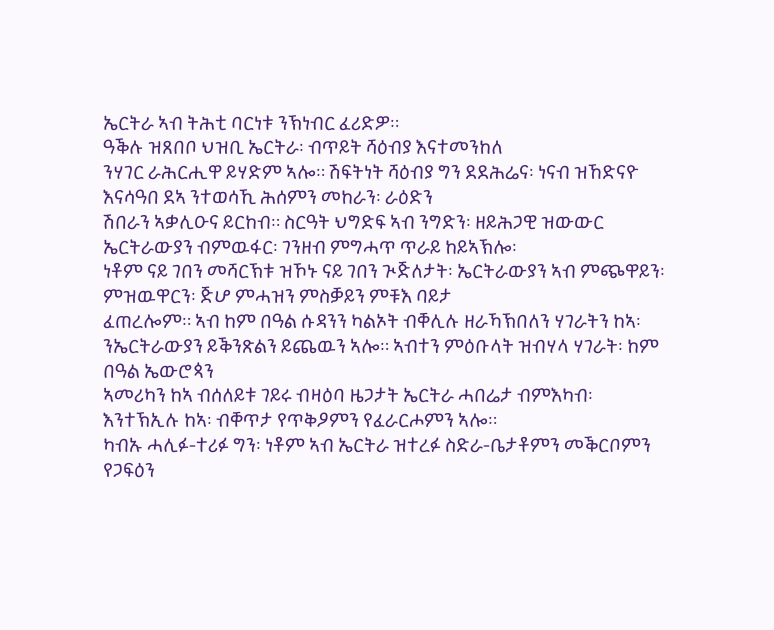ኤርትራ ኣብ ትሕቲ ባርነቱ ንኽነብር ፈሪድዎ።
ዓቕሉ ዝጸበቦ ህዝቢ ኤርትራ፡ ብጥይት ሻዕብያ እናተመንከለ
ንሃገር ራሕርሒዋ ይሃድም ኣሎ። ሽፍትነት ሻዕብያ ግን ደደሕሬና፡ ነናብ ዝኸድናዮ እናሳዓበ ደኣ ንተወሳኺ ሕሰምን መከራን፡ ራዕድን
ሽበራን ኣቃሊዑና ይርከብ። ስርዓት ህግድፍ ኣብ ንግድን፡ ዘይሕጋዊ ዝውውር ኤርትራውያን ብምዉፋር፡ ገንዘብ ምግሓጥ ጥራይ ከይኣኽሎ፡
ነቶም ናይ ገበን መሻርኽቱ ዝኾኑ ናይ ገበን ጒጅለታት፡ ኤርትራውያን ኣብ ምጭዋይን፡ ምዝዉዋርን፡ ጅሆ ምሓዝን ምስቓይን ምቹእ ባይታ
ፈጠረሎም። ኣብ ከም በዓል ሱዳንን ካልኦት ብቐሊሉ ዘራኻኽበለን ሃገራትን ከኣ፡ ንኤርትራውያን ይቕንጽልን ይጨዉን ኣሎ። ኣብተን ምዕቡላት ዝብሃላ ሃገራት፡ ከም በዓል ኤውሮጳን
ኣመሪካን ከኣ ብሰለይቱ ገይሩ ብዛዕባ ዜጋታት ኤርትራ ሓበሬታ ብምእካብ፡ እንተኽኢሉ ከኣ፡ ብቐጥታ የጥቅዖምን የፈራርሖምን ኣሎ።
ካብኡ ሓሊፉ-ተሪፉ ግን፡ ነቶም ኣብ ኤርትራ ዝተረፉ ስድራ-ቤታቶምን መቕርቦምን የጋፍዕን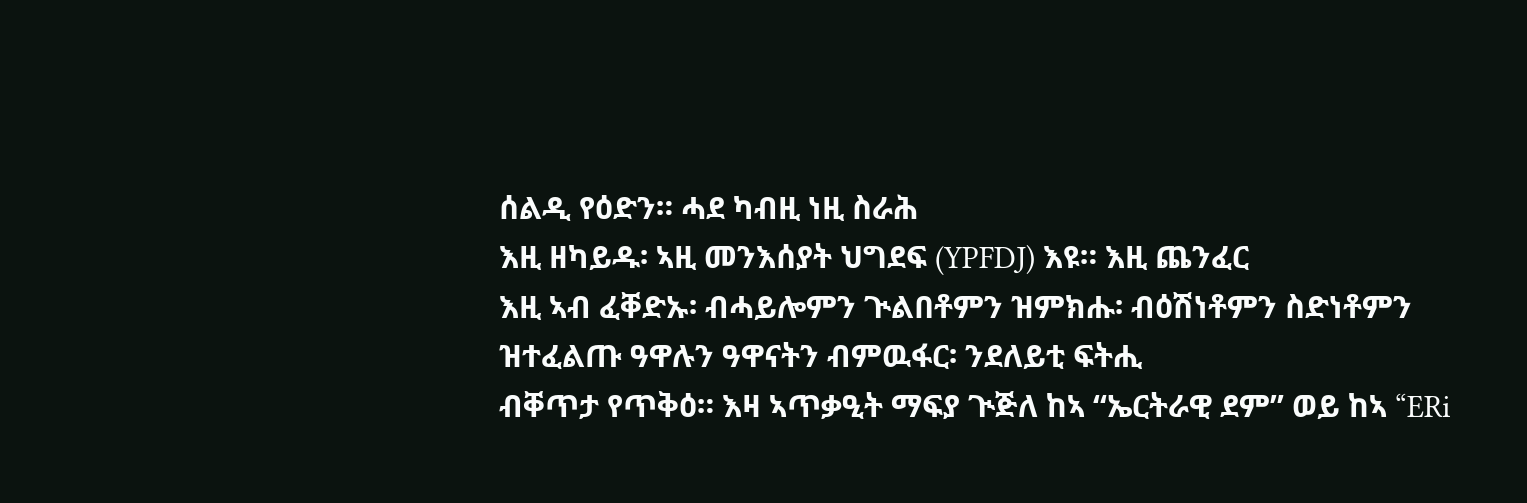ሰልዲ የዕድን። ሓደ ካብዚ ነዚ ስራሕ
እዚ ዘካይዱ፡ ኣዚ መንእሰያት ህግደፍ (YPFDJ) እዩ። እዚ ጨንፈር
እዚ ኣብ ፈቐድኡ፡ ብሓይሎምን ጒልበቶምን ዝምክሑ፡ ብዕሽነቶምን ስድነቶምን ዝተፈልጡ ዓዋሉን ዓዋናትን ብምዉፋር፡ ንደለይቲ ፍትሒ
ብቐጥታ የጥቅዕ። እዛ ኣጥቃዒት ማፍያ ጒጅለ ከኣ “ኤርትራዊ ደም” ወይ ከኣ “ERi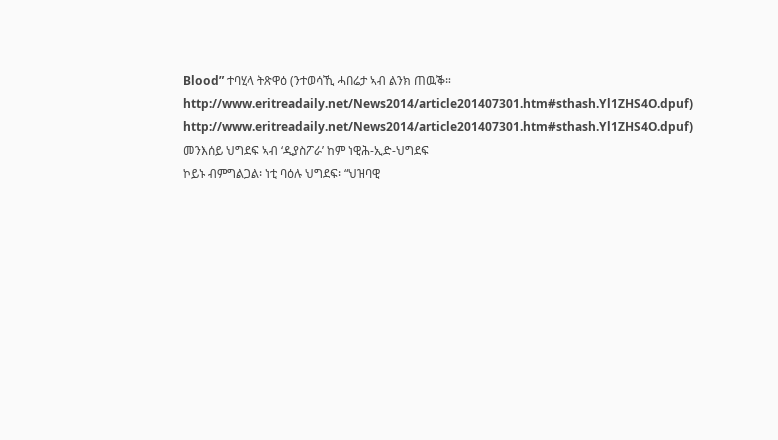Blood” ተባሂላ ትጽዋዕ (ንተወሳኺ ሓበሬታ ኣብ ልንክ ጠዉቕ።
http://www.eritreadaily.net/News2014/article201407301.htm#sthash.Yl1ZHS4O.dpuf)
http://www.eritreadaily.net/News2014/article201407301.htm#sthash.Yl1ZHS4O.dpuf)
መንእሰይ ህግደፍ ኣብ ‘ዲያስፖራ’ ከም ነዊሕ-ኢድ-ህግደፍ
ኮይኑ ብምግልጋል፡ ነቲ ባዕሉ ህግደፍ፡ “ህዝባዊ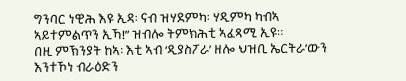ግንባር ነዊሕ እዩ ኢዳ፡ ናብ ዝሃደምካ፡ ሃዲምካ ካብኣ ኣይተምልጥን ኢኻ!” ዝብሎ ትምክሕቲ ኣፈጻሚ ኢዩ።
በዚ ምኽንያት ከኣ፡ እቲ ኣብ ‘ዲያስፖራ’ ዘሎ ህዝቢ ኤርትራ’ውን
እንተኾነ ብራዕድን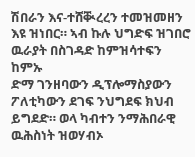ሽበራን እና-ተሸቚረረን ተመዝመዘን እዩ ዝነበር። ኣብ ኩሉ ህግድፍ ዝገበሮ ዉራያት በስገዳድ ከምዝሳተፍን ከምኡ
ድማ ገንዘባውን ዲፕሎማስያውን ፖለቲካውን ደገፍ ንህግደፍ ክህብ ይግደድ። ወላ ካብተን ንማሕበራዊ ዉሕስነት ዝወሃብኦ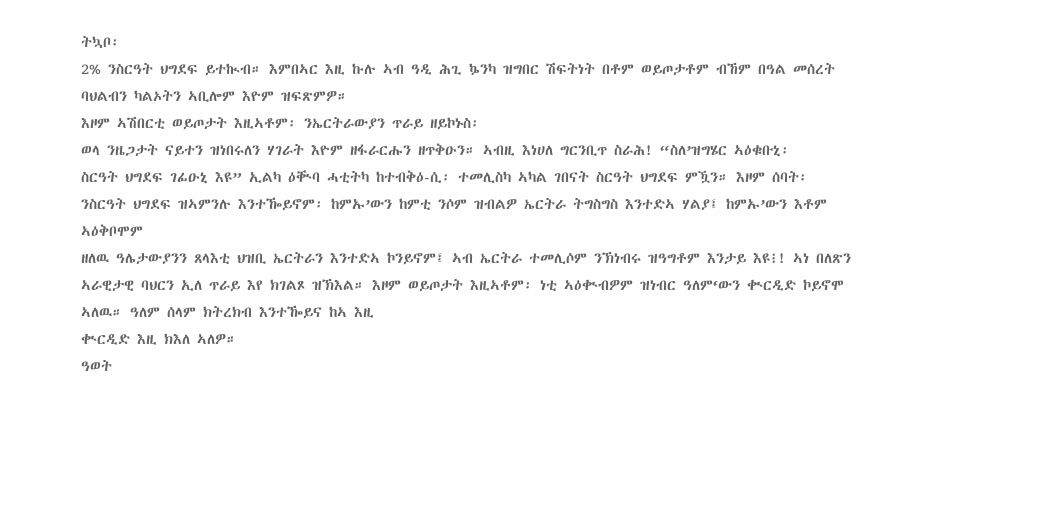ትኳቦ፡
2% ንስርዓት ህግደፍ ይተኲብ። እምበኣር እዚ ኩሉ ኣብ ዓዲ ሕጊ ኴንካ ዝግበር ሽፍትነት በቶም ወይጦታቶም ብኸም በዓል መሰረት
ባህልብን ካልኦትን ኣቢሎም እዮም ዝፍጽምዎ።
እዞም ኣሽበርቲ ወይጦታት እዚኣቶም፡ ንኤርትራውያን ጥራይ ዘይኮኑስ፡
ወላ ንዜጋታት ናይተን ዝነበሩለን ሃገራት እዮም ዘፋራርሑን ዘጥቅዑን። ኣብዚ እነሀለ ግርንቢጥ ስራሕ! “ስለ’ዝግሄር ኣዕቁቡኒ፡
ስርዓት ህግደፍ ገፊዑኒ እዩ” ኢልካ ዕቚባ ሓቲትካ ከተብቅዕ-ሲ፡ ተመሊስካ ኣካል ገበናት ስርዓት ህግደፍ ምዃን። እዞም ሰባት፡
ንስርዓት ህግደፍ ዝኣምንሉ እንተዀይኖም፡ ከምኡ’ውን ከምቲ ንሶም ዝብልዎ ኤርትራ ትግስግስ እንተድኣ ሃልያ፤ ከምኡ’ውን እቶም ኣዕቅቦሞም
ዘለዉ ዓሌታውያንን ጸላእቲ ህዝቢ ኤርትራን እንተድኣ ኮንይኖም፤ ኣብ ኤርትራ ተመሊሶም ንኽነብሩ ዝዓግቶም እንታይ እዩ፧! ኣነ በለጽን
ኣራዊታዊ ባህርን ኢለ ጥራይ እየ ክገልጾ ዝኽእል። እዞም ወይጦታት እዚኣቶም፡ ነቲ ኣዕቊብዎም ዝነብር ዓለም‘ውን ቊርዲድ ኮይኖሞ ኣለዉ። ዓለም ሰላም ክትረክብ እንተዀይና ከኣ እዚ
ቊርዲድ እዚ ክእለ ኣለዎ።
ዓወት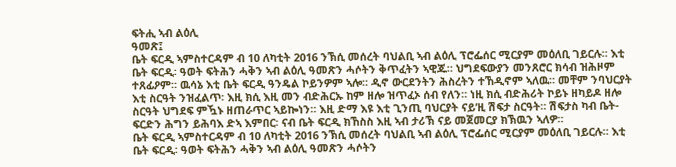ፍትሒ ኣብ ልዕሊ
ዓመጽ፤
ቤት ፍርዲ ኣምስተርዳም ብ 10 ለካቲት 2016 ንኽሲ መሰረት ባህልቢ ኣብ ልዕሊ ፕሮፌሰር ሚርያም መዕለቢ ገይርሉ። እቲ ቤት ፍርዲ፡ ዓወት ፍትሕን ሓቅን ኣብ ልዕሊ ዓመጽን ሓሶትን ቅጥፈትን ኣዊጁ። ህግደፍውያን መንጸሮር ክሳብ ዝሕዞም ተጸፊዖም። ዉሳኔ እቲ ቤት ፍርዲ ዓንዴል ኮይንዎም ኣሎ። ዲኖ ውርደንትን ሕስረትን ተኸዲኖም ኣለዉ። መቸም ንባህርያት እቲ ስርዓት ንዝፈልጥ፡ እዚ ክሲ እዚ መን ብድሕርኡ ከም ዘሎ ዝጥፈኦ ሰብ የለን። ነዚ ክሲ ብድሕሪት ኮይኑ ዘካይዶ ዘሎ ስርዓት ህግደፍ ምዃኑ ዘጠራጥር ኣይኰነን። እዚ ድማ እዩ እቲ ጊንጢ ባህርያት ናይ’ዚ ሽፍታ ስርዓት። ሽፍታስ ካብ ቤት-ፍርድን ሕግን ይሕባእ ድኣ እምበር፡ ናብ ቤት ፍርዲ ክኸስስ እዚ ኣብ ታሪኽ ናይ መጀመርያ ክኽዉን ኣለዎ።
ቤት ፍርዲ ኣምስተርዳም ብ 10 ለካቲት 2016 ንኽሲ መሰረት ባህልቢ ኣብ ልዕሊ ፕሮፌሰር ሚርያም መዕለቢ ገይርሉ። እቲ ቤት ፍርዲ፡ ዓወት ፍትሕን ሓቅን ኣብ ልዕሊ ዓመጽን ሓሶትን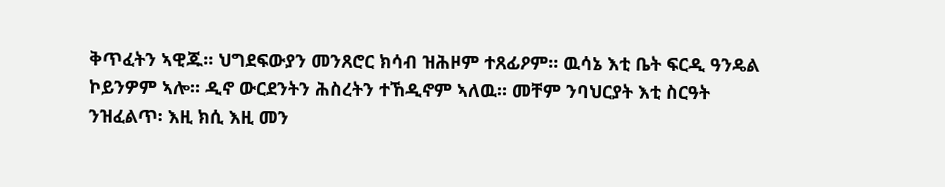ቅጥፈትን ኣዊጁ። ህግደፍውያን መንጸሮር ክሳብ ዝሕዞም ተጸፊዖም። ዉሳኔ እቲ ቤት ፍርዲ ዓንዴል ኮይንዎም ኣሎ። ዲኖ ውርደንትን ሕስረትን ተኸዲኖም ኣለዉ። መቸም ንባህርያት እቲ ስርዓት ንዝፈልጥ፡ እዚ ክሲ እዚ መን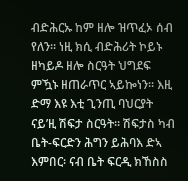ብድሕርኡ ከም ዘሎ ዝጥፈኦ ሰብ የለን። ነዚ ክሲ ብድሕሪት ኮይኑ ዘካይዶ ዘሎ ስርዓት ህግደፍ ምዃኑ ዘጠራጥር ኣይኰነን። እዚ ድማ እዩ እቲ ጊንጢ ባህርያት ናይ’ዚ ሽፍታ ስርዓት። ሽፍታስ ካብ ቤት-ፍርድን ሕግን ይሕባእ ድኣ እምበር፡ ናብ ቤት ፍርዲ ክኸስስ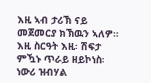እዚ ኣብ ታሪኽ ናይ መጀመርያ ክኽዉን ኣለዎ።
እዚ ስርዓት እዚ፡ ሽፍታ ምዃኑ ጥራይ ዘይኮነስ፡ ነውሪ ዝብሃል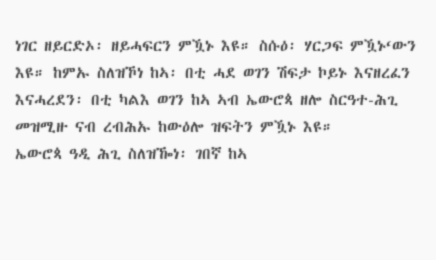ነገር ዘይርድኦ፡ ዘይሓፍርን ምዃኑ እዩ። ስሱዕ፡ ሃርጋፍ ምዃኑ‘ውን እዩ። ከምኡ ስለዝኾነ ከኣ፡ በቲ ሓደ ወገን ሽፍታ ኮይኑ እናዘረፈን
እናሓረደን፡ በቲ ካልእ ወገን ከኣ ኣብ ኤውሮጳ ዘሎ ስርዓተ-ሕጊ መዝሚዙ ናብ ረብሕኡ ከውዕሎ ዝፍትን ምዃኑ እዩ።
ኤውሮጳ ዓዲ ሕጊ ስለዝዀነ፡ ገበኛ ከኣ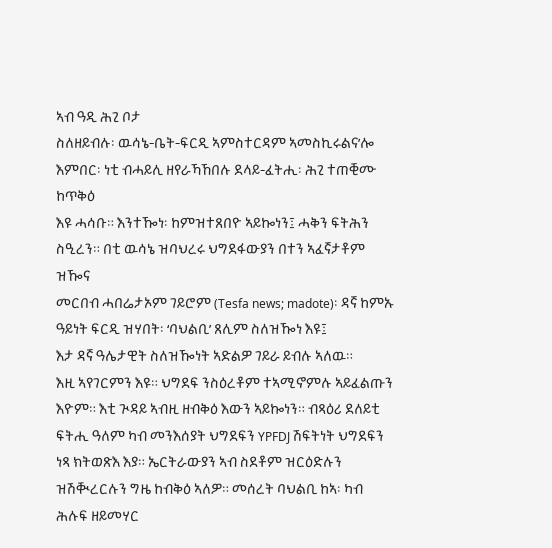ኣብ ዓዲ ሕጊ ቦታ
ስለዘይብሉ፡ ዉሳኔ-ቤት-ፍርዲ ኣምስተርዳም ኣመስኪሩልና’ሎ እምበር፡ ነቲ ብሓይሊ ዘየራኻኸበሉ ደላይ-ፈትሒ፡ ሕጊ ተጠቒሙ ከጥቅዕ
እዩ ሓሳቡ። እንተዀነ፡ ከምዝተጸበዮ ኣይኰነን፤ ሓቅን ፍትሕን ስዒረን። በቲ ዉሳኔ ዝባህረሩ ህግደፋውያን በተን ኣፈኛታቶም ዝዀና
መርበብ ሓበሬታኦም ገይሮም (Tesfa news; madote)፡ ዳኛ ከምኡ ዓይነት ፍርዲ ዝሃበት፡ ‘ባህልቢ’ ጸሊም ስለዝዀነ እዩ፤
እታ ዳኛ ዓሌታዊት ስለዝዀነት ኣድልዎ ገይራ ይብሉ ኣለዉ።
እዚ ኣየገርምን እዩ። ህግደፍ ንስዕረቶም ተኣሚኖምሉ ኣይፈልጡን
እዮም። እቲ ጒዳይ ኣብዚ ዘብቅዕ እውን ኣይኰነን። ብጻዕሪ ደለይቲ ፍትሒ ዓለም ካብ መንእሰያት ህግደፍን YPFDJ ሽፍትነት ህግደፍን
ነጻ ክትወጽእ እያ። ኤርትራውያን ኣብ ስደቶም ዝርዕድሉን ዝሽቚረርሉን ግዜ ከብቅዕ ኣለዎ። መሰረት ባህልቢ ከኣ፡ ካብ ሕሉፍ ዘይመሃር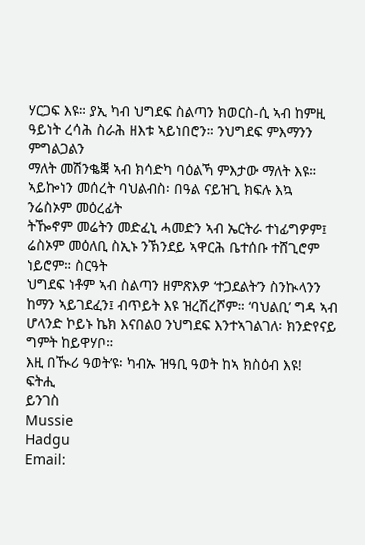ሃርጋፍ እዩ። ያኢ ካብ ህግደፍ ስልጣን ክወርስ-ሲ ኣብ ከምዚ ዓይነት ረሳሕ ስራሕ ዘእቱ ኣይነበሮን። ንህግደፍ ምእማንን ምግልጋልን
ማለት መሽንቈቛ ኣብ ክሳድካ ባዕልኻ ምእታው ማለት እዩ። ኣይኰነን መሰረት ባህልብስ፡ በዓል ናይዝጊ ክፍሉ እኳ ንሬስኦም መዕረፊት
ትዀኖም መሬትን መድፈኒ ሓመድን ኣብ ኤርትራ ተነፊግዎም፤ ሬስኦም መዕለቢ ስኢኑ ንኽንደይ ኣዋርሕ ቤተሰቡ ተሸጊሮም ነይሮም። ስርዓት
ህግደፍ ነቶም ኣብ ስልጣን ዘምጽእዎ ‘ተጋደልት’ን ስንኲላንን ከማን ኣይገደፈን፤ ብጥይት እዩ ዝረሽረሾም። ‘ባህልቢ’ ግዳ ኣብ
ሆላንድ ኮይኑ ኬክ እናበልዐ ንህግደፍ እንተኣገልገለ፡ ክንድየናይ ግምት ከይዋሃቦ።
እዚ በዂሪ ዓወት’ዩ፡ ካብኡ ዝዓቢ ዓወት ከኣ ክስዕብ እዩ!
ፍትሒ
ይንገስ
Mussie
Hadgu
Email: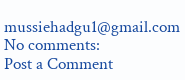mussiehadgu1@gmail.com
No comments:
Post a Comment